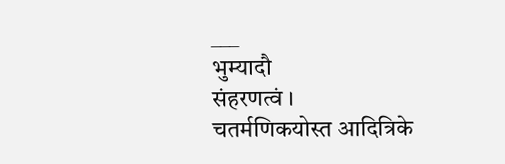___
भुम्यादौ
संहरणत्वं ।
चतर्मणिकयोस्त आदित्रिके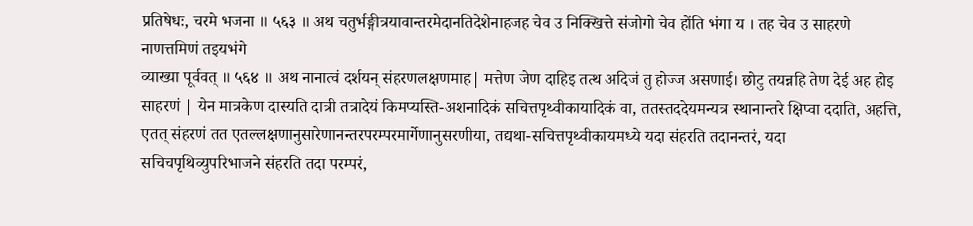प्रतिषेधः, चरमे भजना ॥ ५६३ ॥ अथ चतुर्भङ्गीत्रयावान्तरमेदानतिदेशेनाहजह चेव उ निक्खित्ते संजोगो चेव होंति भंगा य । तह चेव उ साहरणे नाणत्तमिणं तइयभंगे
व्याख्या पूर्ववत् ॥ ५६४ ॥ अथ नानात्वं दर्शयन् संहरणलक्षणमाह| मत्तेण जेण दाहिइ तत्थ अदिजं तु होज्ज असणाई। छोटु तयन्नहि तेण देई अह होइ साहरणं | येन मात्रकेण दास्यति दात्री तत्रादेयं किमप्यस्ति-अशनादिकं सचित्तपृथ्वीकायादिकं वा, ततस्तददेयमन्यत्र स्थानान्तरे क्षिप्वा ददाति, अहत्ति, एतत् संहरणं तत एतल्लक्षणानुसारेणानन्तरपरम्परमार्गेणानुसरणीया, तद्यथा-सचित्तपृथ्वीकायमध्ये यदा संहरति तदानन्तरं, यदा सचिचपृथिव्युपरिभाजने संहरति तदा परम्परं,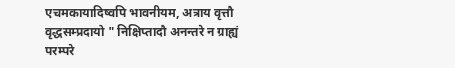एचमकायादिष्वपि भावनीयम, अत्राय वृत्तौ वृद्धसम्प्रदायो " निक्षिप्तादौ अनन्तरे न ग्राह्यं परम्परे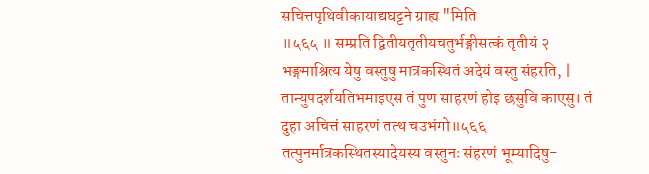सचित्तपृथिवीकायाद्यघट्टने ग्राह्य "मिति
॥५६५ ॥ सम्प्रति द्वितीयतृतीयचतुर्भङ्गीसत्कं तृतीयं २ भङ्गमाश्रित्य येषु वस्तुषु मात्रकस्थितं अदेयं वस्तु संहरति, | तान्युपदर्शयतिभमाइएस तं पुण साहरणं होइ छसुवि काएसु। तं दुहा अचित्तं साहरणं तत्थ चउभंगो॥५६६
तत्पुनर्मात्रकस्थितस्यादेयस्य वस्तुनः संहरणं भूम्यादिषु-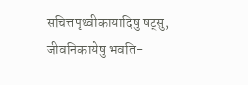सचित्तपृथ्वीकायादिषु षट्सु, जीवनिकायेषु भवति-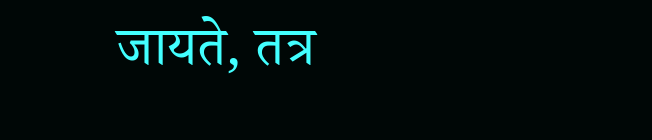जायते, तत्र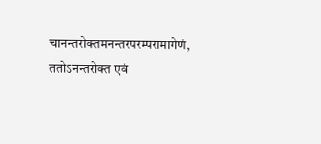चानन्तरोक्तमनन्तरपरम्परामागेणं, ततोऽनन्तरोक्त एवं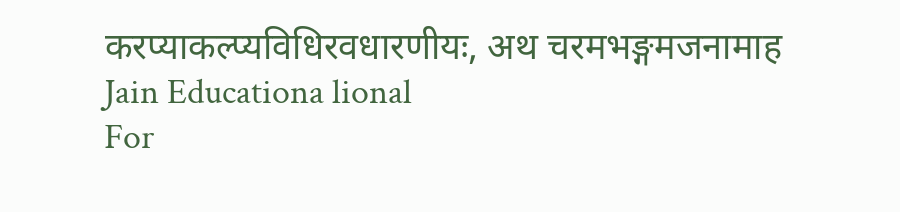करप्याकल्प्यविधिरवधारणीयः, अथ चरमभङ्गमजनामाह
Jain Educationa lional
For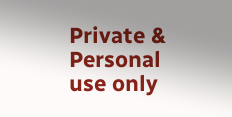Private & Personal use only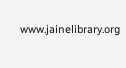www.jainelibrary.org